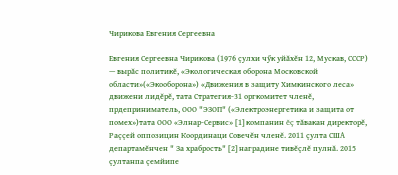Чирикова Евгения Сергеевна

Евгения Сергеевна Чирикова (1976 çулхи чӳк уйăхĕн 12, Мускав, СССР) — вырăс политикĕ, «Экологическая оборона Московской области»(«Экооборона») «Движения в защиту Химкинского леса» движени лидĕрĕ, тата Стратегия-31 оргкомитет членĕ, прдеприниматель, ООО "ЭЗОП" («Электроэнергетика и защита от помех»)тата ООО «Элнар-Сервис» [1] компанин ĕç тăвакан директорĕ, Раççей оппозицин Координаци Совечĕн членĕ. 2011 çулта США департамĕнчен " За храбрость" [2] наградине тивĕçлĕ пулнă. 2015 çултанпа çемйипе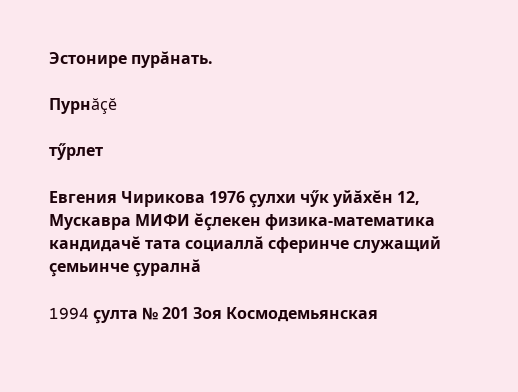Эстонире пурăнать.

Пурнăçĕ

тӳрлет

Евгения Чирикова 1976 çулхи чӳк уйăхĕн 12, Мускавра МИФИ ĕçлекен физика-математика кандидачĕ тата социаллă сферинче служащий çемьинче çуралнă

1994 çулта № 201 Зоя Космодемьянская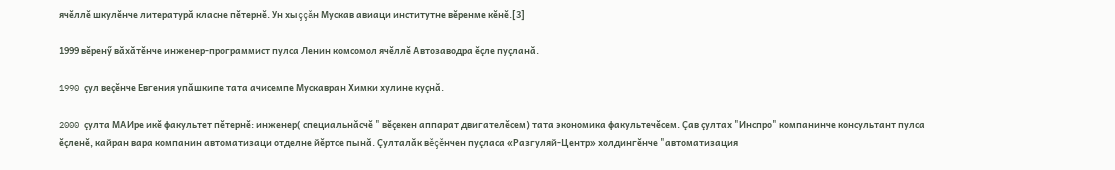ячĕллĕ шкулĕнче литературă класне пĕтернĕ. Ун хыççăн Мускав авиаци институтне вĕренме кĕнĕ.[3]

1999 вĕренӳ вăхăтĕнче инженер-программист пулса Ленин комсомол ячĕллĕ Автозаводра ĕçле пуçланă.

1990 çул веçĕнче Евгения упăшкипе тата ачисемпе Мускавран Химки хулине куçнă.

2000 çулта МАИре икĕ факультет пĕтернĕ: инженер( специальнăсчĕ " вĕçекен аппарат двигателĕсем) тата экономика факультечĕсем. Çав çултах "Инспро" компанинче консультант пулса ĕçленĕ, кайран вара компанин автоматизаци отделне йĕртсе пынă. Çулталăк вĕçĕнчен пуçласа «Разгуляй-Центр» холдингĕнче "автоматизация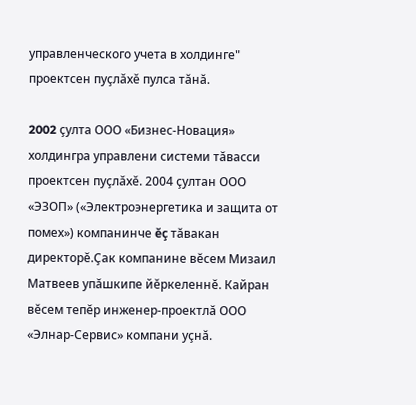управленческого учета в холдинге" проектсен пуçлăхĕ пулса тăнă.

2002 çулта ООО «Бизнес-Новация» холдингра управлени системи тăвасси проектсен пуçлăхĕ. 2004 çултан ООО «ЭЗОП» («Электроэнергетика и защита от помех») компанинче ĕç тăвакан директорĕ.Çак компанине вĕсем Мизаил Матвеев упăшкипе йĕркеленнĕ. Кайран вĕсем тепĕр инженер-проектлă ООО «Элнар-Сервис» компани уçнă.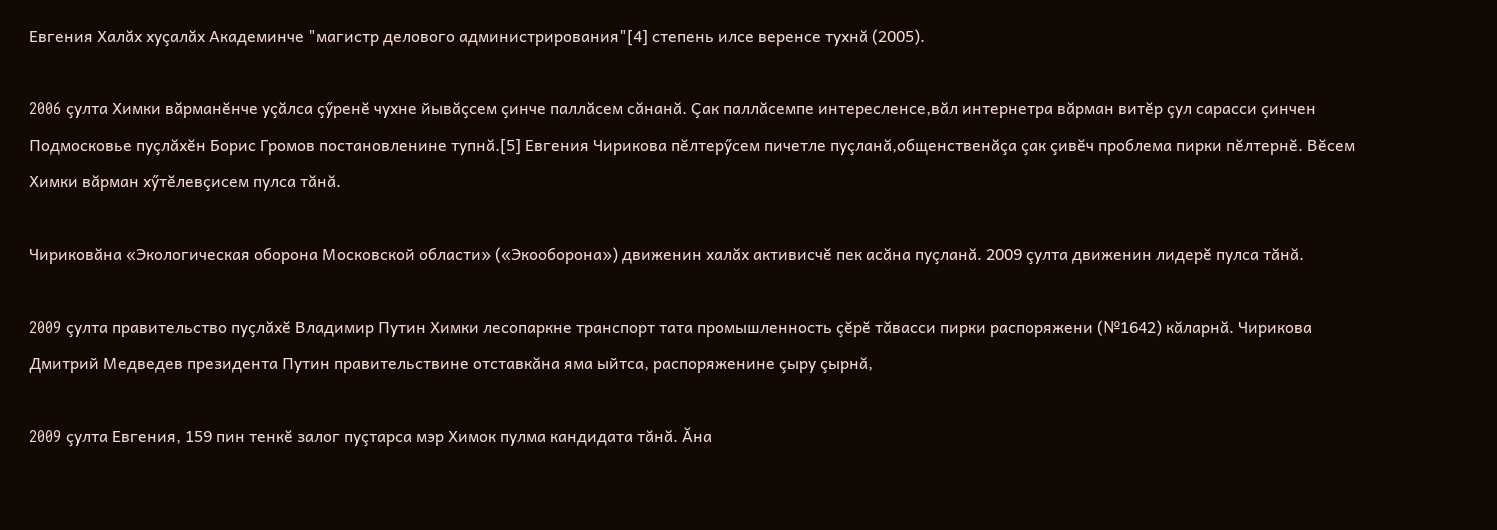Евгения Халăх хуçалăх Академинче "магистр делового администрирования"[4] степень илсе веренсе тухнă (2005).

2006 çулта Химки вăрманĕнче уçăлса çӳренĕ чухне йывăçсем çинче паллăсем сăнанă. Çак паллăсемпе интересленсе,вăл интернетра вăрман витĕр çул сарасси çинчен Подмосковье пуçлăхĕн Борис Громов постановленине тупнă.[5] Евгения Чирикова пĕлтерӳсем пичетле пуçланă,общенственăçа çак çивĕч проблема пирки пĕлтернĕ. Вĕсем Химки вăрман хӳтĕлевçисем пулса тăнă.

Чириковăна «Экологическая оборона Московской области» («Экооборона») движенин халăх активисчĕ пек асăна пуçланă. 2009 çулта движенин лидерĕ пулса тăнă.

2009 çулта правительство пуçлăхĕ Владимир Путин Химки лесопаркне транспорт тата промышленность çĕрĕ тăвасси пирки распоряжени (№1642) кăларнă. Чирикова Дмитрий Медведев президента Путин правительствине отставкăна яма ыйтса, распоряженине çыру çырнă,

2009 çулта Евгения, 159 пин тенкĕ залог пуçтарса мэр Химок пулма кандидата тăнă. Ăна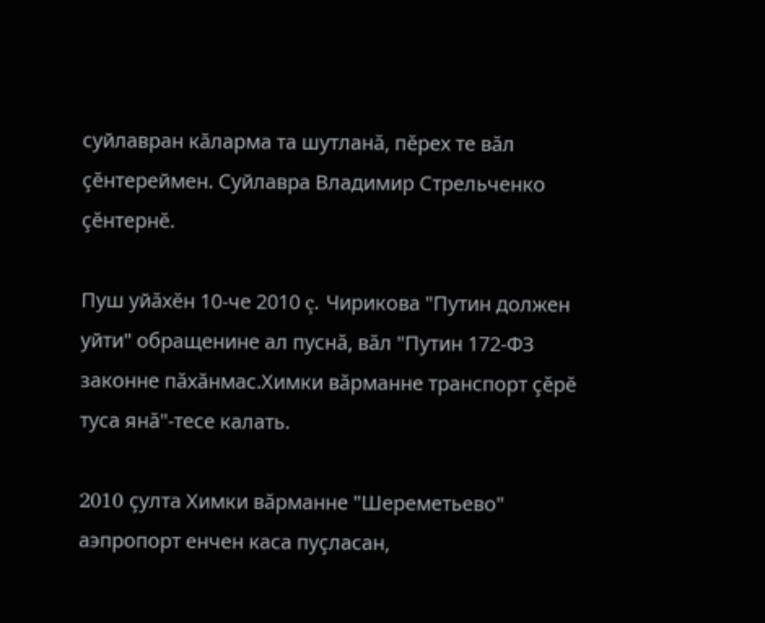суйлавран кăларма та шутланă, пĕрех те вăл çĕнтереймен. Суйлавра Владимир Стрельченко çĕнтернĕ.

Пуш уйăхĕн 10-че 2010 ç. Чирикова "Путин должен уйти" обращенине ал пуснă, вăл "Путин 172-ФЗ законне пăхăнмас.Химки вăрманне транспорт çĕрĕ туса янă"-тесе калать.

2010 çулта Химки вăрманне "Шереметьево" аэпропорт енчен каса пуçласан,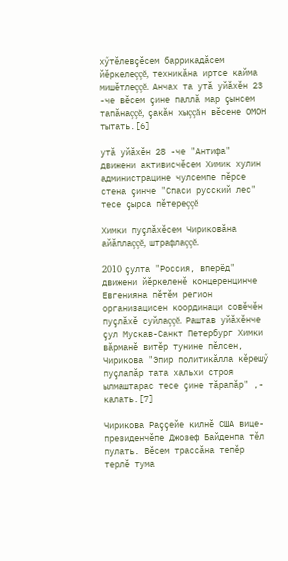хӳтĕлевçĕсем баррикадăсем йĕркелеççĕ, техникăна иртсе кайма мишĕтлеççĕ. Анчах та утă уйăхĕн 23 -че вĕсем çине паллă мар çынсем тапăнаççĕ, çакăн хыççăн вĕсене ОМОН тытать.[6]

утă уйăхĕн 28 -че "Антифа" движени активисчĕсем Химик хулин администрацине чулсемпе пĕрсе стена çинче "Спаси русский лес" тесе çырса пĕтереççĕ

Химки пуçлăхĕсем Чириковăна айăплаççĕ, штрафлаççĕ.

2010 çулта "Россия, вперёд" движени йĕркеленĕ концеренцинче Евгенияна пĕтĕм регион организацисен координаци совĕчĕн пуçлăхĕ суйлаççĕ. Раштав уйăхĕнче çул Мускав-Санкт Петербург Химки вăрманĕ витĕр тунине пĕлсен, Чирикова "Эпир политикăлла кĕрешӳ пуçлапăр тата хальхи строя ылмаштарас тесе çине тăрапăр" ,- калать.[7]

Чирикова Раççейе килнĕ США вице-президенчĕпе Джозеф Байденпа тĕл пулать. Вĕсем трассăна тепĕр терлĕ тума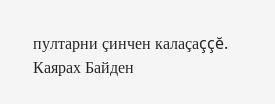пултарни çинчен калаçаççĕ. Каярах Байден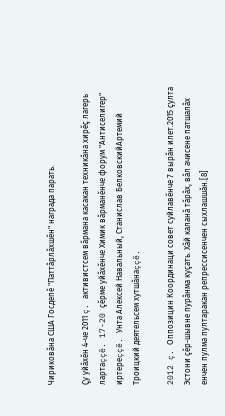Чириковăна США Госдепĕ "Паттăрлăхшĕн" награда парать.

Çу уйăхĕн 4-че 2011 ç. активистсем вăрмана касакан техникăна хирĕç лагерь лартаççĕ. 17-20 çĕрме уйăхĕнче Химик вăрманĕнче форум "Антиселигер" иртереççĕ. Унта Алексей Навальный, Станислав БелковскийАртемий Троицкий деятельсем хутшăнаççĕ.

2012 ç. Оппозицин Координаци совет суйлавĕнче 7 вырăн илет.2015 çулта Эстони çĕр-шывне пурăнма куçать. Хăй каланă тăрăх, вăл ачисене патшалăх енчен пулма пултаракан репрессисенчен сыхлашшăн.[8]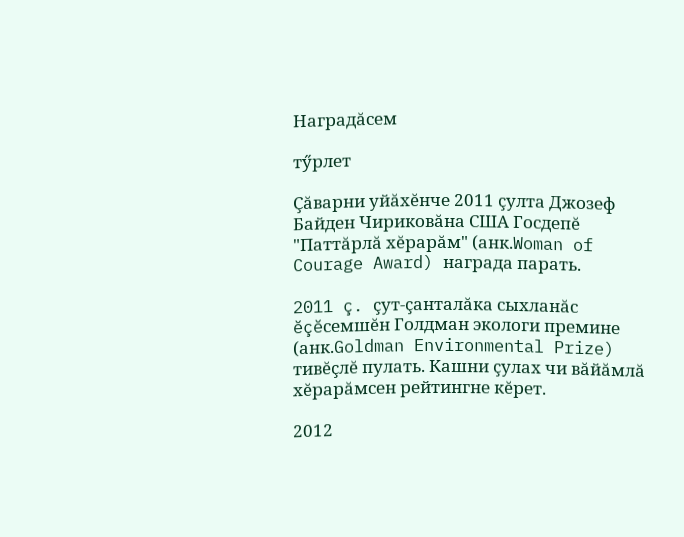Наградăсем

тӳрлет

Çăварни уйăхĕнче 2011 çулта Джозеф Байден Чириковăна США Госдепĕ "Паттăрлă хĕрарăм" (анк.Woman of Courage Award) награда парать.

2011 ç. çут-çанталăка сыхланăс ĕçĕсемшĕн Голдман экологи премине (анк.Goldman Environmental Prize) тивĕçлĕ пулать. Кашни çулах чи вăйăмлă хĕрарăмсен рейтингне кĕрет.

2012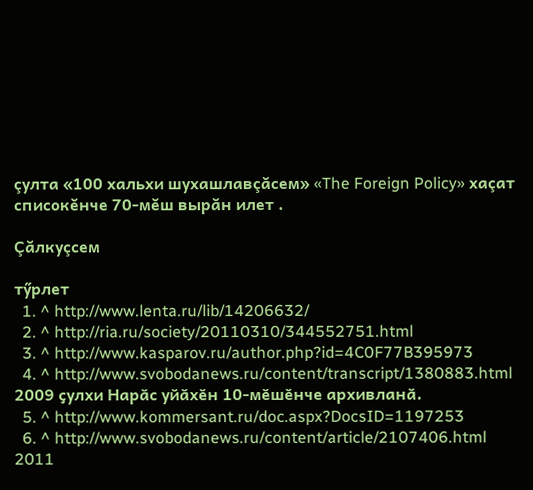çулта «100 хальхи шухашлавçăсем» «The Foreign Policy» хаçат списокĕнче 70-мĕш вырăн илет .

Çăлкуçсем

тӳрлет
  1. ^ http://www.lenta.ru/lib/14206632/
  2. ^ http://ria.ru/society/20110310/344552751.html
  3. ^ http://www.kasparov.ru/author.php?id=4C0F77B395973
  4. ^ http://www.svobodanews.ru/content/transcript/1380883.html 2009 ҫулхи Нарӑс уйӑхӗн 10-мӗшӗнче архивланӑ.
  5. ^ http://www.kommersant.ru/doc.aspx?DocsID=1197253
  6. ^ http://www.svobodanews.ru/content/article/2107406.html 2011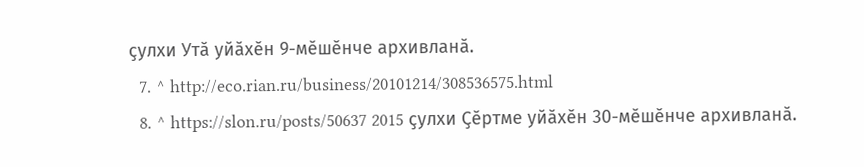ҫулхи Утӑ уйӑхӗн 9-мӗшӗнче архивланӑ.
  7. ^ http://eco.rian.ru/business/20101214/308536575.html
  8. ^ https://slon.ru/posts/50637 2015 ҫулхи Ҫӗртме уйӑхӗн 30-мӗшӗнче архивланӑ.